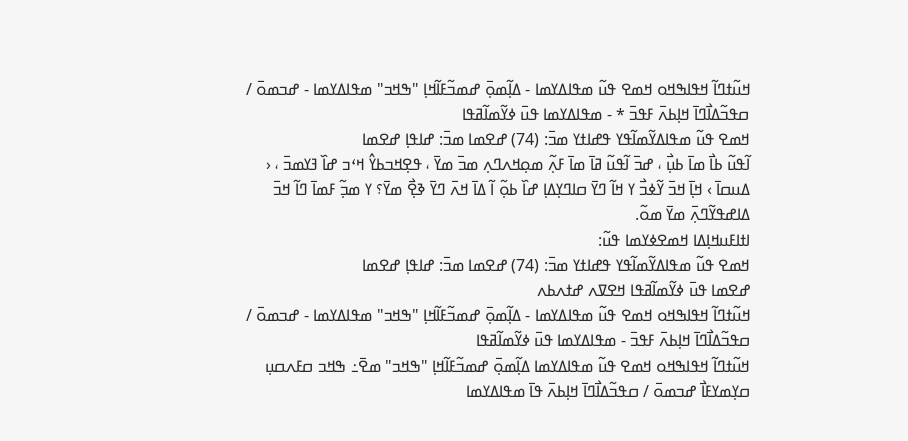ߞߎ߬ߙߣߊ߬ ߞߟߊߒߞߋ ߞߘߐ ߟߎ߬ ߘߟߊߡߌߘߊ - ߡߊ߲߬ߘߋ߲߫ ߝߘߏ߬ߓߊ߬ߞߊ߲ "ߒߞߏ" ߘߟߊߡߌߘߊ - ߝߏߘߋ߫ / ߛߟߏ߬ߡߊ߯ߣߊ߫ ߞߊ߲ߕߍ߫ ߓߟߏ߫ * - ߘߟߊߡߌߘߊ ߟߎ߫ ߦߌ߬ߘߊ߬ߥߟߊ
ߞߘߐ ߟߎ߬ ߘߟߊߡߌ߬ߘߊ߬ߟߌ ߟߝߊߙߌ ߘߏ߫: (74) ߝߐߘߊ ߘߏ߫: ߝߊߟߊ߲ ߝߐߘߊ
ߊ߬ߟߎ߬ ߕߊ߯ ߘߊ߫ ߕߎ߲߯ ، ߝߏ߫ ߊ߬ߟߎ߬ ߥߊ߫ ߘߊ߫ ߓߍ߲߬ ߘߋ߲ߞߍߣߍ߲ ߘߏ߫ ߘߌ߫ ، ߟߐ߲ߞߏߕߌ߮ ߞߵߏ ߝߊ߰ ߔߌߘߏ߫ ، ‹ ߡߎߛߊ߫ › ߞߊ߲߫ ߞߏ߫ ߌ߬ߦߏ߯ ߌ ߞߊ߬ ߣߌ߫ ߛߊߣߌ߲ߡߊ߲ ߝߊ߰ ߕߋ߲߬ ߊ߬ ߡߊ߫ ߞߍ߫ ߣߌ߫ ߢߐ߲߯ ߘߌ߫؟ ߌ ߘߏ߲߬ ߓߘߊ߫ ߣߊ߬ ߞߏ߫ ߡߊߝߟߌ߬ߣߍ߲߫ ߘߌ߫ ߘߋ߬.
ߊߙߊߓߎߞߊ߲ߡߊ ߞߘߐߦߌߘߊ ߟߎ߬:
ߞߘߐ ߟߎ߬ ߘߟߊߡߌ߬ߘߊ߬ߟߌ ߟߝߊߙߌ ߘߏ߫: (74) ߝߐߘߊ ߘߏ߫: ߝߊߟߊ߲ ߝߐߘߊ
ߝߐߘߊ ߟߎ߫ ߦߌ߬ߘߊ߬ߥߟߊ ߞߐߜߍ ߝߙߍߕߍ
ߞߎ߬ߙߣߊ߬ ߞߟߊߒߞߋ ߞߘߐ ߟߎ߬ ߘߟߊߡߌߘߊ - ߡߊ߲߬ߘߋ߲߫ ߝߘߏ߬ߓߊ߬ߞߊ߲ "ߒߞߏ" ߘߟߊߡߌߘߊ - ߝߏߘߋ߫ / ߛߟߏ߬ߡߊ߯ߣߊ߫ ߞߊ߲ߕߍ߫ ߓߟߏ߫ - ߘߟߊߡߌߘߊ ߟߎ߫ ߦߌ߬ߘߊ߬ߥߟߊ
ߞߎ߬ߙߣߊ߬ ߞߟߊߒߞߋ ߞߘߐ ߟߎ߬ ߘߟߊߡߌߘߊ ߡߊ߲߬ߘߋ߲߫ ߝߘߏ߬ߓߊ߬ߞߊ߲ "ߒߞߏ" ߘߐ߫߸ ߒߞߏ ߛߓߍߛߎ߲ ߛߌ߲ߘߌߓߊ߯ ߝߏߘߋ߫ / ߛߟߏ߬ߡߊ߯ߣߊ߫ ߞߊ߲ߕߍ߫ ߟߊ߫ ߘߟߊߡߌߘߊ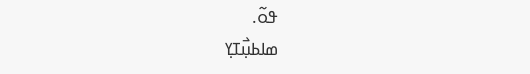ߟߋ߬.
ߘߊߕߎ߲߯ߠߌ߲